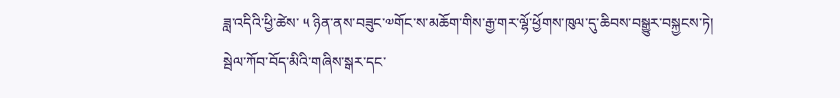ཟླ་འདིའི་ཕྱི་ཚེས་ ༥ ཉིན་ནས་བཟུང་༧གོང་ས་མཆོག་གིས་རྒྱ་གར་ལྷོ་ཕྱོགས་ཁུལ་དུ་ཆིབས་བསྒྱུར་བསྐྱངས་ཏེ། སྦེལ་ཀོབ་བོད་མིའི་གཞིས་སྒར་དང་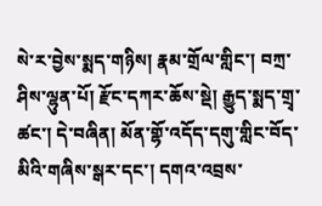སེ་ར་བྱེས་སྨད་གཉིས། རྣམ་གྲོལ་གླིང་། བཀྲ་ཤིས་ལྷུན་པོ། རྫོང་དཀར་ཆོས་སྡེ། རྒྱུད་སྨད་གྲྭ་ཚང་། དེ་བཞིན། མོན་གྷོ་འདོད་དགུ་གླིང་བོད་མིའི་གཞིས་སྒར་དང་། དགའ་འབྲས་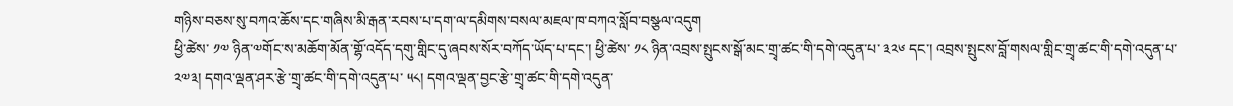གཉིས་བཅས་སུ་བཀའ་ཆོས་དང་གཞིས་མི་རྒན་རབས་པ་དག་ལ་དམིགས་བསལ་མཇལ་ཁ་བཀའ་སློབ་བསྩལ་འདུག
ཕྱི་ཚེས་ ༡༧ ཉིན་༧གོང་ས་མཆོག་མོན་གྷོ་འདོད་དགུ་གླིང་དུ་ཞབས་སོར་བཀོད་ཡོད་པ་དང་། ཕྱི་ཚེས་ ༡༨ ཉིན་འབྲས་སྤུངས་སྒོ་མང་གྲྭ་ཚང་གི་དགེ་འདུན་པ་ ༣༢༦ དང་། འབྲས་སྤུངས་བློ་གསལ་གླིང་གྲྭ་ཚང་གི་དགེ་འདུན་པ་ ༢༧༣། དགའ་ལྡན་ཤར་རྩེ་གྲྭ་ཚང་གི་དགེ་འདུན་པ་ ༥༨། དགའ་ལྡན་བྱང་རྩེ་གྲྭ་ཚང་གི་དགེ་འདུན་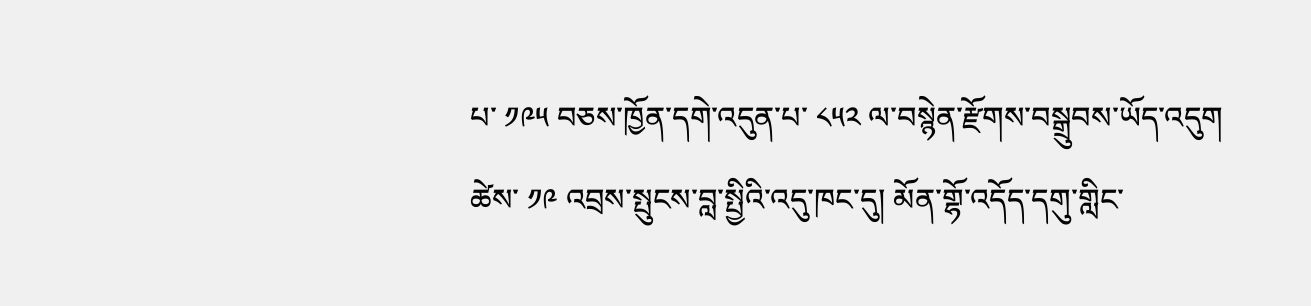པ་ ༡༩༥ བཅས་ཁྱོན་དགེ་འདུན་པ་ ༨༥༢ ལ་བསྙེན་རྫོགས་བསྒྲུབས་ཡོད་འདུག
ཚེས་ ༡༩ འབྲས་སྤུངས་བླ་སྤྱིའི་འདུ་ཁང་དུ། མོན་གྷོ་འདོད་དགུ་གླིང་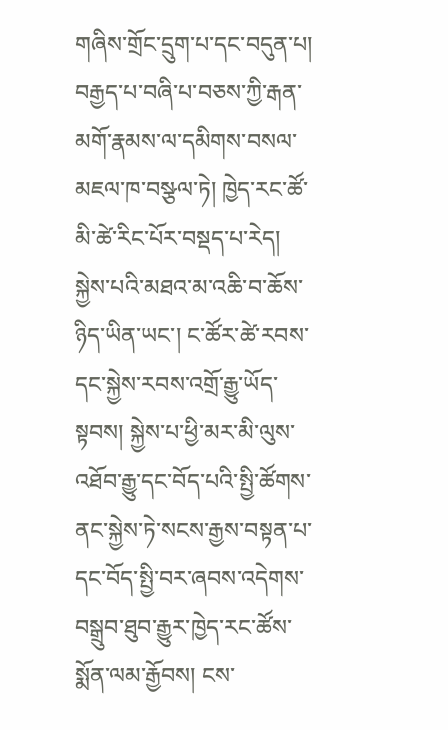གཞིས་གྲོང་དྲུག་པ་དང་བདུན་པ། བརྒྱད་པ་བཞི་པ་བཅས་ཀྱི་རྒན་མགོ་རྣམས་ལ་དམིགས་བསལ་མཇལ་ཁ་བསྩལ་ཏེ། ཁྱེད་རང་ཚོ་མི་ཚེ་རིང་པོར་བསྡད་པ་རེད། སྐྱེས་པའི་མཐའ་མ་འཆི་བ་ཆོས་ཉིད་ཡིན་ཡང་། ང་ཚོར་ཚེ་རབས་དང་སྐྱེས་རབས་འགྲོ་རྒྱུ་ཡོད་སྟབས། སྐྱེས་པ་ཕྱི་མར་མི་ལུས་འཐོབ་རྒྱུ་དང་བོད་པའི་སྤྱི་ཚོགས་ནང་སྐྱེས་ཏེ་སངས་རྒྱས་བསྟན་པ་དང་བོད་སྤྱི་བར་ཞབས་འདེགས་བསྒྲུབ་ཐུབ་རྒྱུར་ཁྱེད་རང་ཚོས་སྨོན་ལམ་རྒྱོབས། ངས་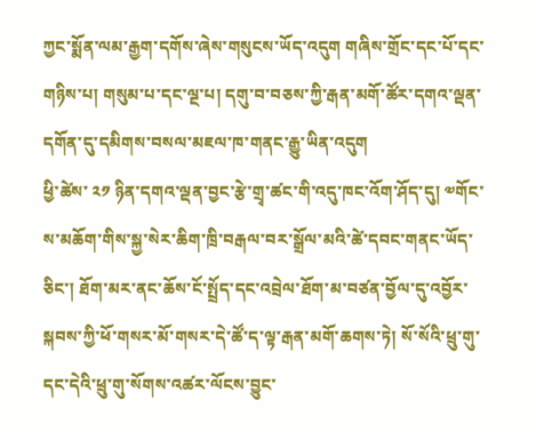ཀྱང་སྨོན་ལམ་རྒྱག་དགོས་ཞེས་གསུངས་ཡོད་འདུག གཞིས་གྲོང་དང་པོ་དང་གཉིས་པ། གསུམ་པ་དང་ལྔ་པ། དགུ་བ་བཅས་ཀྱི་རྒན་མགོ་ཚོར་དགའ་ལྡན་དགོན་དུ་དམིགས་བསལ་མཇལ་ཁ་གནང་རྒྱུ་ཡིན་འདུག
ཕྱི་ཚེས་ ༢༡ ཉིན་དགའ་ལྡན་བྱང་རྩེ་གྲྭ་ཚང་གི་འདུ་ཁང་འོག་ཤོད་དུ། ༧གོང་ས་མཆོག་གིས་སྐྱ་སེར་ཆིག་ཁྲི་བརྒལ་བར་སྒྲོལ་མའི་ཚེ་དབང་གནང་ཡོད་ཅིང་། ཐོག་མར་ནང་ཆོས་ངོ་སྤྲོད་དང་འབྲེལ་ཐོག་མ་བཙན་བྱོལ་དུ་འབྱོར་སྐབས་ཀྱི་ཕོ་གསར་མོ་གསར་དེ་ཚོ་ད་ལྟ་རྒན་མགོ་ཆགས་ཏེ། སོ་སོའི་ཕྲུ་གུ་དང་དེའི་ཕྲུ་གུ་སོགས་འཚར་ལོངས་བྱུང་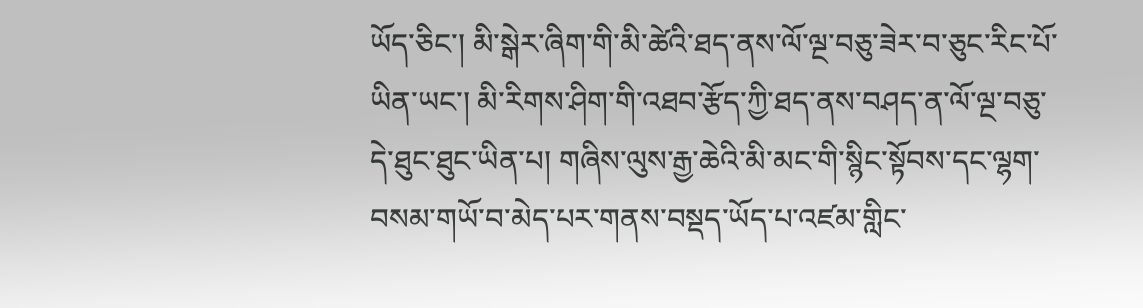ཡོད་ཅིང་། མི་སྒེར་ཞིག་གི་མི་ཚེའི་ཐད་ནས་ལོ་ལྔ་བཅུ་ཟེར་བ་ཅུང་རིང་པོ་ཡིན་ཡང་། མི་རིགས་ཤིག་གི་འཐབ་རྩོད་ཀྱི་ཐད་ནས་བཤད་ན་ལོ་ལྔ་བཅུ་དེ་ཐུང་ཐུང་ཡིན་པ། གཞིས་ལུས་རྒྱ་ཆེའི་མི་མང་གི་སྙིང་སྟོབས་དང་ལྷག་བསམ་གཡོ་བ་མེད་པར་གནས་བསྡད་ཡོད་པ་འཛམ་གླིང་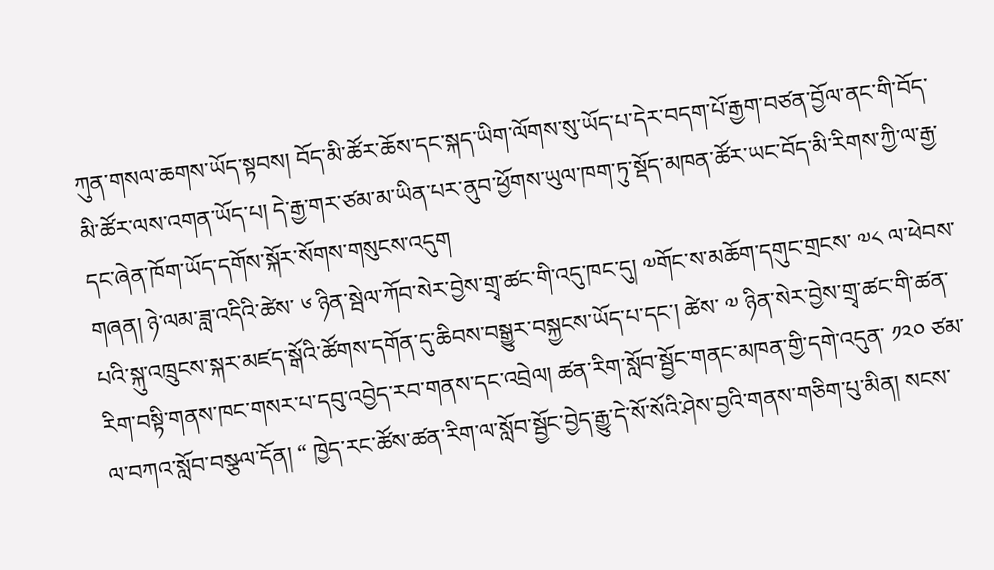ཀུན་གསལ་ཆགས་ཡོད་སྟབས། བོད་མི་ཚོར་ཆོས་དང་སྐད་ཡིག་ལོགས་སུ་ཡོད་པ་དེར་བདག་པོ་རྒྱག་བཙན་བྱོལ་ནང་གི་བོད་མི་ཚོར་ལས་འགན་ཡོད་པ། དེ་རྒྱ་གར་ཙམ་མ་ཡིན་པར་ནུབ་ཕྱོགས་ཡུལ་ཁག་ཏུ་སྡོད་མཁན་ཚོར་ཡང་བོད་མི་རིགས་ཀྱི་ལ་རྒྱ་དང་ཞེན་ཁོག་ཡོད་དགོས་སྐོར་སོགས་གསུངས་འདུག
གཞན། ཉེ་ལམ་ཟླ་འདིའི་ཚེས་ ༦ ཉིན་སྦེལ་ཀོབ་སེར་བྱེས་གྲྭ་ཚང་གི་འདུ་ཁང་དུ། ༧གོང་ས་མཆོག་དགུང་གྲངས་ ༧༨ ལ་ཕེབས་པའི་སྐུ་འཁྲུངས་སྐར་མཛད་སྒོའི་ཚོགས་དགོན་དུ་ཆིབས་བསྒྱུར་བསྐྱངས་ཡོད་པ་དང་། ཚེས་ ༧ ཉིན་སེར་བྱེས་གྲྭ་ཚང་གི་ཚན་རིག་བསྟི་གནས་ཁང་གསར་པ་དབུ་འབྱེད་རབ་གནས་དང་འབྲེལ། ཚན་རིག་སློབ་སྦྱོང་གནང་མཁན་གྱི་དགེ་འདུན་ ༡༢༠ ཙམ་ལ་བཀའ་སློབ་བསྩལ་དོན། “ ཁྱེད་རང་ཚོས་ཚན་རིག་ལ་སློབ་སྦྱོང་བྱེད་རྒྱུ་དེ་སོ་སོའི་ཤེས་བྱའི་གནས་གཅིག་པུ་མིན། སངས་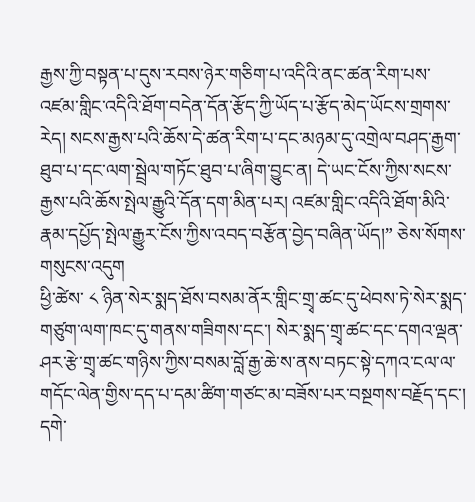རྒྱས་ཀྱི་བསྟན་པ་དུས་རབས་ཉེར་གཅིག་པ་འདིའི་ནང་ཚན་རིག་པས་འཛམ་གླིང་འདིའི་ཐོག་བདེན་དོན་རྩོད་ཀྱི་ཡོད་པ་རྩོད་མེད་ཡོངས་གྲགས་རེད། སངས་རྒྱས་པའི་ཆོས་དེ་ཚན་རིག་པ་དང་མཉམ་དུ་འགྲེལ་བཤད་རྒྱག་ཐུབ་པ་དང་ལག་སྦྲེལ་གཏོང་ཐུབ་པ་ཞིག་བྱུང་ན། དེ་ཡང་ངོས་ཀྱིས་སངས་རྒྱས་པའི་ཆོས་སྤེལ་རྒྱུའི་དོན་དག་མིན་པར། འཛམ་གླིང་འདིའི་ཐོག་མིའི་རྣམ་དཔྱོད་སྤེལ་རྒྱུར་ངོས་ཀྱིས་འབད་བརྩོན་བྱེད་བཞིན་ཡོད།” ཅེས་སོགས་གསུངས་འདུག
ཕྱི་ཚེས་ ༨ ཉིན་སེར་སྨད་ཐོས་བསམ་ནོར་གླིང་གྲྭ་ཚང་དུ་ཕེབས་ཏེ་སེར་སྨད་གཙུག་ལག་ཁང་དུ་གནས་གཟིགས་དང་། སེར་སྨད་གྲྭ་ཚང་དང་དགའ་ལྡན་ཤར་རྩེ་གྲྭ་ཚང་གཉིས་ཀྱིས་བསམ་བློ་རྒྱ་ཆེ་ས་ནས་བཏང་སྟེ་དཀའ་ངལ་ལ་གདོང་ལེན་གྱིས་དད་པ་དམ་ཚིག་གཙང་མ་བཟོས་པར་བསྔགས་བརྗོད་དང་། དགེ་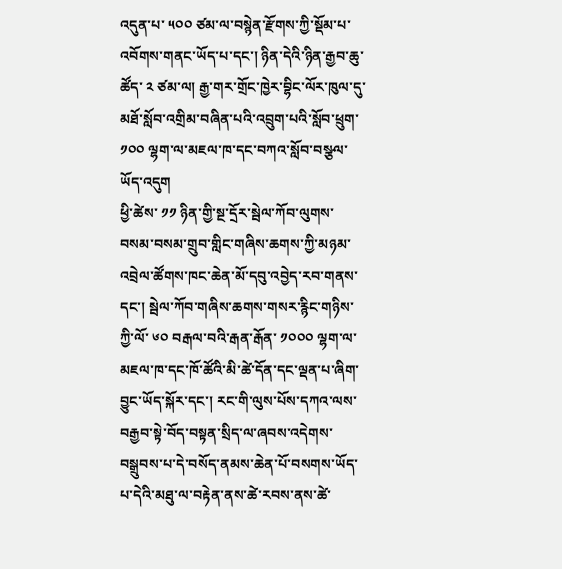འདུན་པ་ ༥༠༠ ཙམ་ལ་བསྙེན་རྫོགས་ཀྱི་སྡོམ་པ་འབོགས་གནང་ཡོད་པ་དང་། ཉིན་དེའི་ཉིན་རྒྱབ་ཆུ་ཚོད་ ༢ ཙམ་ལ། རྒྱ་གར་གྲོང་ཁྱེར་བྷིང་ལོར་ཁུལ་དུ་མཐོ་སློབ་འགྲིམ་བཞིན་པའི་འབྲུག་པའི་སློབ་ཕྲུག་ ༡༠༠ ལྷག་ལ་མཇལ་ཁ་དང་བཀའ་སློབ་བསྩལ་ཡོད་འདུག
ཕྱི་ཚེས་ ༡༡ ཉིན་གྱི་སྔ་དྲོར་སྦེལ་ཀོབ་ལུགས་བསམ་བསམ་གྲུབ་གླིང་གཞིས་ཆགས་ཀྱི་མཉམ་འབྲེལ་ཚོགས་ཁང་ཆེན་མོ་དབུ་འབྱེད་རབ་གནས་དང་། སྦེལ་ཀོབ་གཞིས་ཆགས་གསར་རྙིང་གཉིས་ཀྱི་ལོ་ ༦༠ བརྒལ་བའི་རྒན་རྒོན་ ༡༠༠༠ ལྷག་ལ་མཇལ་ཁ་དང་ཁོ་ཚོའི་མི་ཚེ་དོན་དང་ལྡན་པ་ཞིག་བྱུང་ཡོད་སྐོར་དང་། རང་གི་ལུས་པོས་དཀའ་ལས་བརྒྱབ་སྟེ་བོད་བསྟན་སྲིད་ལ་ཞབས་འདེགས་བསྒྲུབས་པ་དེ་བསོད་ནམས་ཆེན་པོ་བསགས་ཡོད་པ་དེའི་མཐུ་ལ་བརྟེན་ནས་ཚེ་རབས་ནས་ཚེ་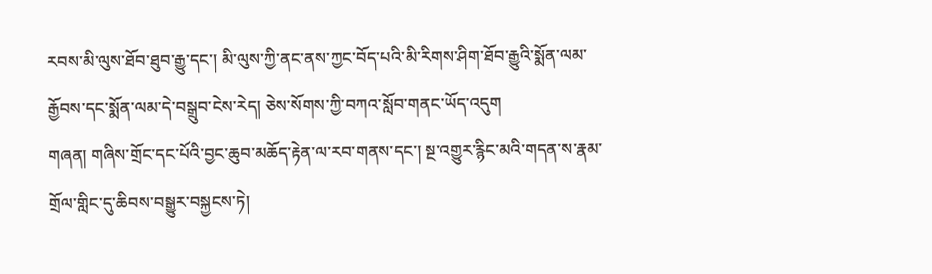རབས་མི་ལུས་ཐོབ་ཐུབ་རྒྱུ་དང་། མི་ལུས་ཀྱི་ནང་ནས་ཀྱང་བོད་པའི་མི་རིགས་ཤིག་ཐོབ་རྒྱུའི་སྨོན་ལམ་རྒྱོབས་དང་སྨོན་ལམ་དེ་བསྒྲུབ་ངེས་རེད། ཅེས་སོགས་ཀྱི་བཀའ་སློབ་གནང་ཡོད་འདུག
གཞན། གཞིས་གྲོང་དང་པོའི་བྱང་ཆུབ་མཆོད་རྟེན་ལ་རབ་གནས་དང་། སྔ་འགྱུར་རྙིང་མའི་གདན་ས་རྣམ་གྲོལ་གླིང་དུ་ཆིབས་བསྒྱུར་བསྐྱངས་ཏེ།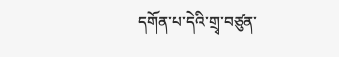དགོན་པ་དེའི་གྲྭ་བཙུན་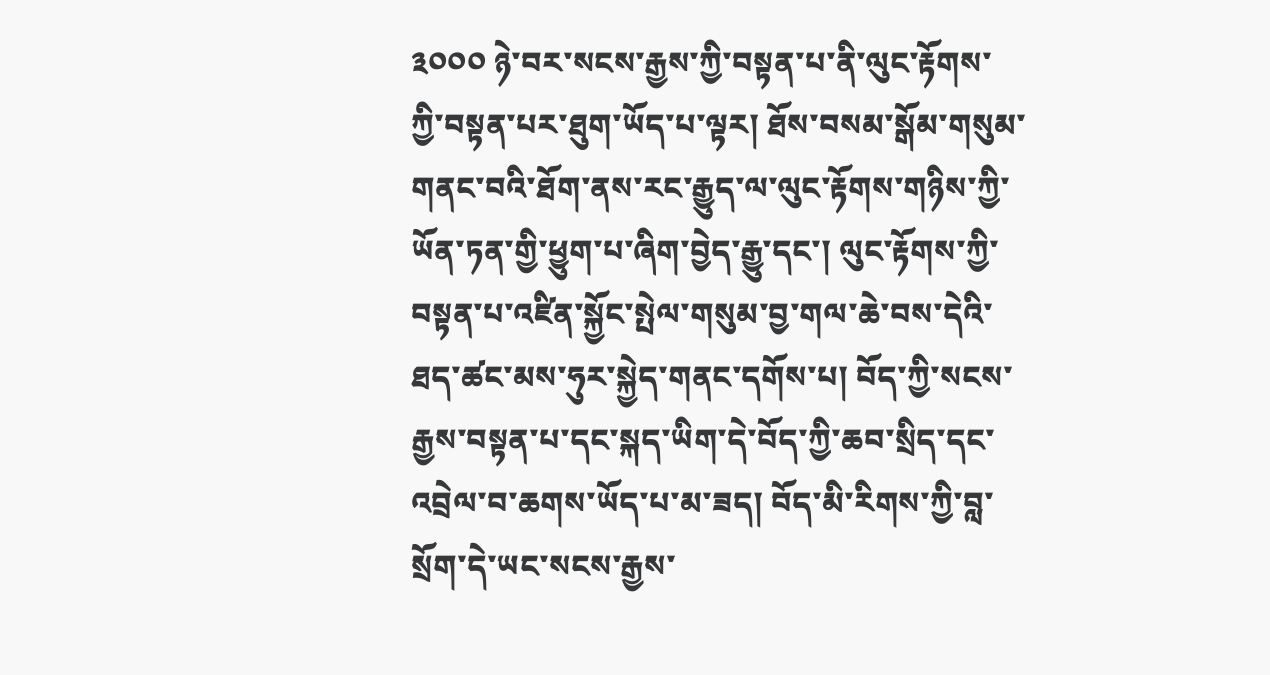༣༠༠༠ ཉེ་བར་སངས་རྒྱས་ཀྱི་བསྟན་པ་ནི་ལུང་རྟོགས་ཀྱི་བསྟན་པར་ཐུག་ཡོད་པ་ལྟར། ཐོས་བསམ་སྒོམ་གསུམ་གནང་བའི་ཐོག་ནས་རང་རྒྱུད་ལ་ལུང་རྟོགས་གཉིས་ཀྱི་ཡོན་ཏན་གྱི་ཕྱུག་པ་ཞིག་བྱེད་རྒྱུ་དང་། ལུང་རྟོགས་ཀྱི་བསྟན་པ་འཛིན་སྐྱོང་སྤེལ་གསུམ་བྱ་གལ་ཆེ་བས་དེའི་ཐད་ཚང་མས་ཧུར་སྐྱེད་གནང་དགོས་པ། བོད་ཀྱི་སངས་རྒྱས་བསྟན་པ་དང་སྐད་ཡིག་དེ་བོད་ཀྱི་ཆབ་སྲིད་དང་འབྲེལ་བ་ཆགས་ཡོད་པ་མ་ཟད། བོད་མི་རིགས་ཀྱི་བླ་སྲོག་དེ་ཡང་སངས་རྒྱས་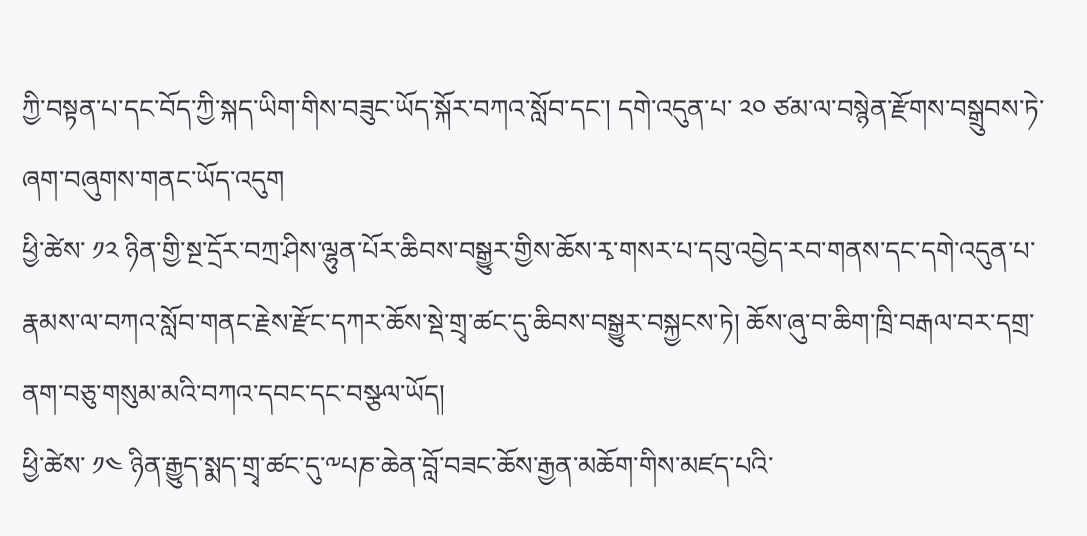ཀྱི་བསྟན་པ་དང་བོད་ཀྱི་སྐད་ཡིག་གིས་བཟུང་ཡོད་སྐོར་བཀའ་སློབ་དང་། དགེ་འདུན་པ་ ༢༠ ཙམ་ལ་བསྙེན་རྫོགས་བསྒྲུབས་ཏེ་ཞག་བཞུགས་གནང་ཡོད་འདུག
ཕྱི་ཚེས་ ༡༢ ཉིན་གྱི་སྔ་དྲོར་བཀྲ་ཤིས་ལྷུན་པོར་ཆིབས་བསྒྱུར་གྱིས་ཆོས་རྭ་གསར་པ་དབུ་འབྱེད་རབ་གནས་དང་དགེ་འདུན་པ་རྣམས་ལ་བཀའ་སློབ་གནང་རྗེས་རྫོང་དཀར་ཆོས་སྡེ་གྲྭ་ཚང་དུ་ཆིབས་བསྒྱུར་བསྐྱངས་ཏེ། ཆོས་ཞུ་བ་ཆིག་ཁྲི་བརྒལ་བར་དགྲ་ནག་བཅུ་གསུམ་མའི་བཀའ་དབང་དང་བསྩལ་ཡོད།
ཕྱི་ཚེས་ ༡༤ ཉིན་རྒྱུད་སྨད་གྲྭ་ཚང་དུ་༸པཎ་ཆེན་བློ་བཟང་ཆོས་རྒྱན་མཆོག་གིས་མཛད་པའི་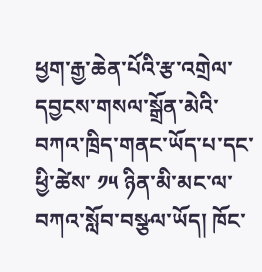ཕྱག་རྒྱ་ཆེན་པོའི་རྩ་འགྲེལ་དབྱངས་གསལ་སྒྲོན་མེའི་བཀའ་ཁྲིད་གནང་ཡོད་པ་དང་ཕྱི་ཚེས་ ༡༥ ཉིན་མི་མང་ལ་བཀའ་སློབ་བསྩལ་ཡོད། ཁོང་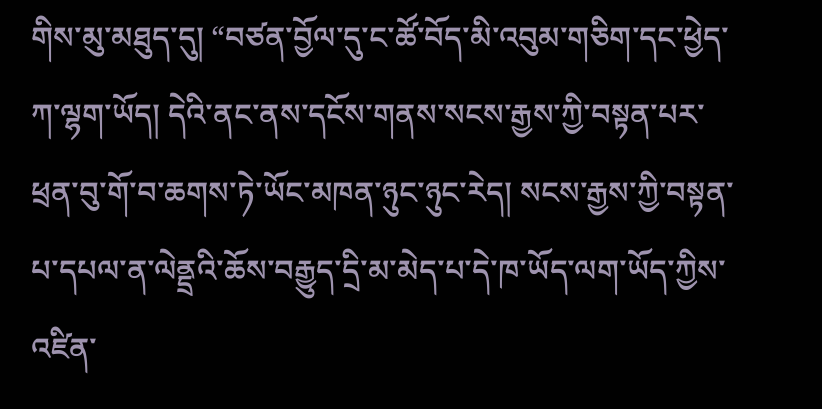གིས་མུ་མཐུད་དུ། “བཙན་བྱོལ་དུ་ང་ཚོ་བོད་མི་འབུམ་གཅིག་དང་ཕྱེད་ཀ་ལྷག་ཡོད། དེའི་ནང་ནས་དངོས་གནས་སངས་རྒྱས་ཀྱི་བསྟན་པར་ཕྲན་བུ་གོ་བ་ཆགས་ཏེ་ཡོང་མཁན་ཉུང་ཉུང་རེད། སངས་རྒྱས་ཀྱི་བསྟན་པ་དཔལ་ན་ལེནྡྲའི་ཆོས་བརྒྱུད་དྲི་མ་མེད་པ་དེ་ཁ་ཡོད་ལག་ཡོད་ཀྱིས་འཛིན་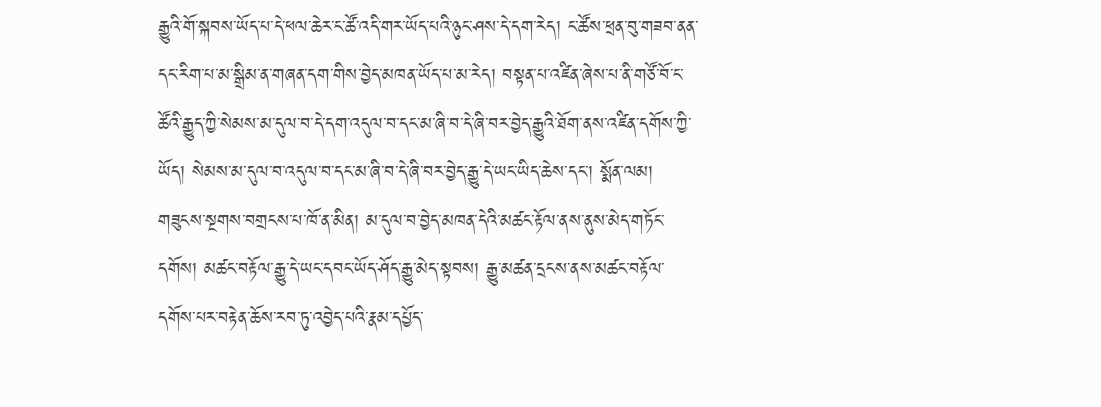རྒྱུའི་གོ་སྐབས་ཡོད་པ་དེ་ཕལ་ཆེར་ང་ཚོ་འདི་གར་ཡོད་པའི་ཉུང་ཤས་དེ་དག་རེད། ང་ཚོས་ཕྲན་བུ་གཟབ་ནན་དང་རིག་པ་མ་སྒྲིམ་ན་གཞན་དག་གིས་བྱེད་མཁན་ཡོད་པ་མ་རེད། བསྟན་པ་འཛིན་ཞེས་པ་ནི་གཙོ་བོ་ང་ཚོའི་རྒྱུད་ཀྱི་སེམས་མ་དུལ་བ་དེ་དག་འདུལ་བ་དང་མ་ཞི་བ་དེ་ཞི་བར་བྱེད་རྒྱུའི་ཐོག་ནས་འཛིན་དགོས་ཀྱི་ཡོད། སེམས་མ་དུལ་བ་འདུལ་བ་དང་མ་ཞི་བ་དེ་ཞི་བར་བྱེད་རྒྱུ་དེ་ཡང་ཡིད་ཆེས་དང་། སྨོན་ལམ། གཟུངས་སྔགས་བགྲངས་པ་ཁོ་ན་མིན། མ་དུལ་བ་བྱེད་མཁན་དེའི་མཚང་རྟོལ་ནས་ནུས་མེད་གཏོང་དགོས། མཚང་བརྟོལ་རྒྱུ་དེ་ཡང་དབང་ཡོད་ཤོད་རྒྱུ་མེད་སྟབས། རྒྱུ་མཚན་དྲངས་ནས་མཚང་བརྟོལ་དགོས་པར་བརྟེན་ཆོས་རབ་ཏུ་འབྱེད་པའི་རྣམ་དཔྱོད་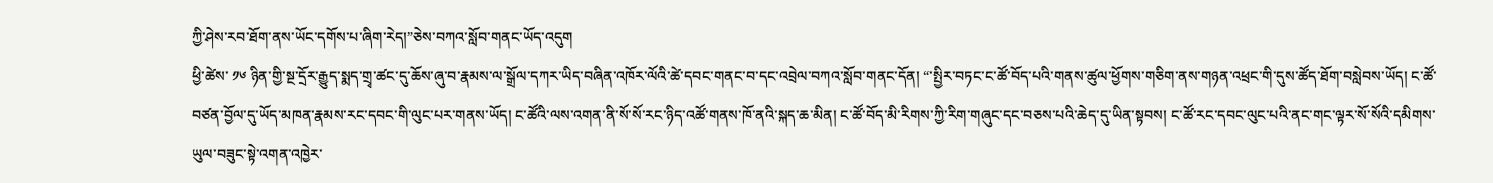ཀྱི་ཤེས་རབ་ཐོག་ནས་ཡོང་དགོས་པ་ཞིག་རེད།”ཅེས་བཀའ་སློབ་གནང་ཡོད་འདུག
ཕྱི་ཚེས་ ༡༦ ཉིན་གྱི་སྔ་དྲོར་རྒྱུད་སྨད་གྲྭ་ཚང་དུ་ཆོས་ཞུ་བ་རྣམས་ལ་སྒྲོལ་དཀར་ཡིད་བཞིན་འཁོར་ལོའི་ཚེ་དབང་གནང་བ་དང་འབྲེལ་བཀའ་སློབ་གནང་དོན། “་སྤྱིར་བཏང་ང་ཚོ་བོད་པའི་གནས་ཚུལ་ཕྱོགས་གཅིག་ནས་གཉན་འཕྲང་གི་དུས་ཚོད་ཐོག་བསླེབས་ཡོད། ང་ཚོ་བཙན་བྱོལ་དུ་ཡོད་མཁན་རྣམས་རང་དབང་གི་ལུང་པར་གནས་ཡོད། ང་ཚོའི་ལས་འགན་ནི་སོ་སོ་རང་ཉིད་འཚོ་གནས་ཁོ་ནའི་སྐད་ཆ་མིན། ང་ཚོ་བོད་མི་རིགས་ཀྱི་རིག་གཞུང་དང་བཅས་པའི་ཆེད་དུ་ཡིན་སྟབས། ང་ཚོ་རང་དབང་ལུང་པའི་ནང་གང་ལྟར་སོ་སོའི་དམིགས་ཡུལ་བཟུང་སྟེ་འགན་འཁྱེར་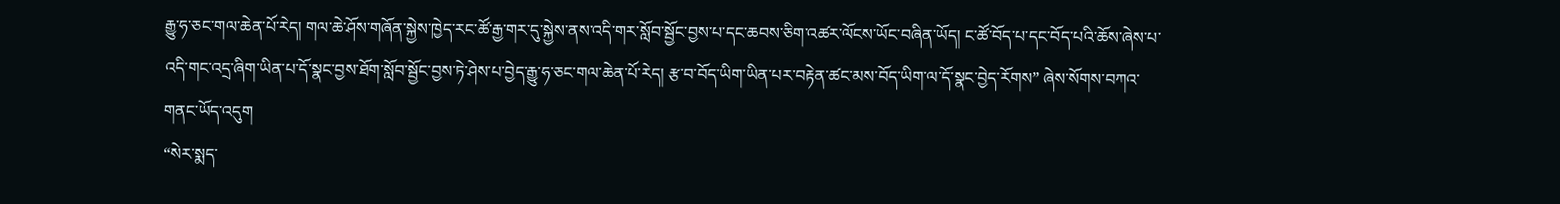རྒྱུ་ཧ་ཅང་གལ་ཆེན་པོ་རེད། གལ་ཆེ་ཤོས་གཞོན་སྐྱེས་ཁྱེད་རང་ཚོ་རྒྱ་གར་དུ་སྐྱེས་ནས་འདི་གར་སློབ་སྦྱོང་བྱས་པ་དང་ཆབས་ཅིག་འཚར་ལོངས་ཡོང་བཞིན་ཡོད། ང་ཚོ་བོད་པ་དང་བོད་པའི་ཆོས་ཞེས་པ་འདི་གང་འདྲ་ཞིག་ཡིན་པ་དོ་སྣང་བྱས་ཐོག་སློབ་སྦྱོང་བྱས་ཏེ་ཤེས་པ་བྱེད་རྒྱུ་ཧ་ཅང་གལ་ཆེན་པོ་རེད། རྩ་བ་བོད་ཡིག་ཡིན་པར་བརྟེན་ཚང་མས་བོད་ཡིག་ལ་དོ་སྣང་བྱེད་རོགས” ཞེས་སོགས་བཀའ་གནང་ཡོད་འདུག
“སེར་སྨད་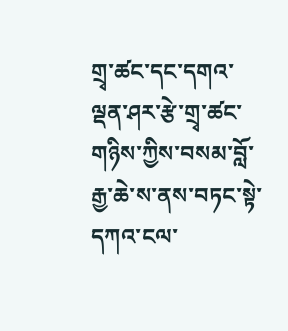གྲྭ་ཚང་དང་དགའ་ལྡན་ཤར་རྩེ་གྲྭ་ཚང་གཉིས་ཀྱིས་བསམ་བློ་རྒྱ་ཆེ་ས་ནས་བཏང་སྟེ་དཀའ་ངལ་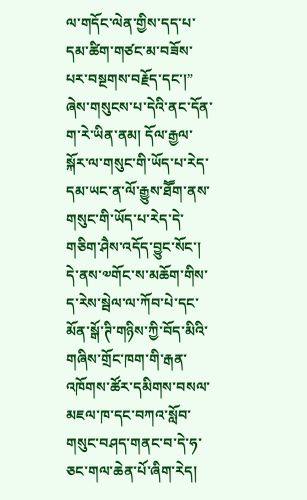ལ་གདོང་ལེན་གྱིས་དད་པ་དམ་ཚིག་གཙང་མ་བཟོས་པར་བསྔགས་བརྗོད་དང་།” ཞེས་གསུངས་པ་དེའི་ནང་དོན་ག་རེ་ཡིན་ནམ། དོལ་རྒྱལ་སྐོར་ལ་གསུང་གི་ཡོད་པ་རེད་དམ་ཡང་ན་ལོ་རྒྱུས་ཐཽག་ནས་གསུང་གི་ཡོད་པ་རེད་དེ་གཅིག་ཤཻས་འདོད་བྱུང་སོང་། དེ་ནས་༧གོང་ས་མཆོག་གིས་ད་རེས་སྦེལ་ལ་ཀོབ་པེ་དང་མོན་སྒོ་ཊི་གཉིས་ཀྱི་བོད་མིའི་གཞིས་གྲོང་ཁག་གི་རྒན་འཁོགས་ཚོར་དམིགས་བསལ་མཇལ་ཁ་དང་བཀའ་སློབ་གསུང་བཤད་གནང་བ་དེ་ཧ་ཅང་གལ་ཆེན་པོ་ཞིག་རེད།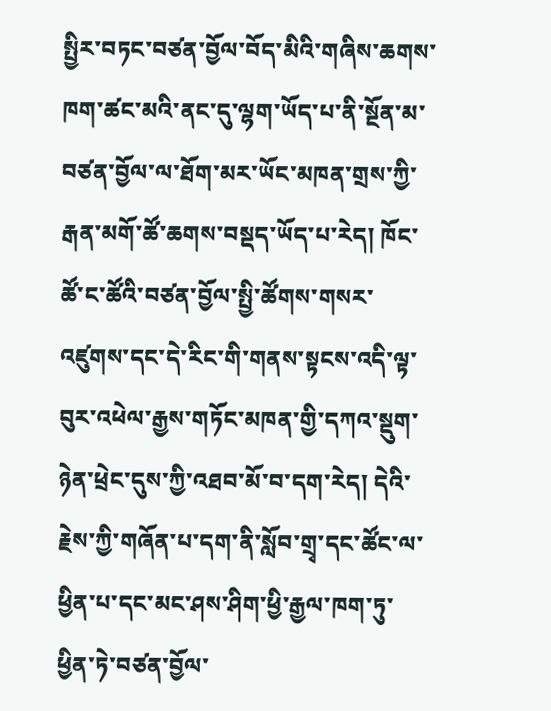སྤྱིར་བཏང་བཙན་བྱོལ་བོད་མིའི་གཞིས་ཆགས་ཁག་ཚང་མའི་ནང་དུ་ལྷག་ཡོད་པ་ནི་སྔོན་མ་བཙན་བྱོལ་ལ་ཐོག་མར་ཡོང་མཁན་གྲས་ཀྱི་རྒན་མགོ་ཚོ་ཆགས་བསྡད་ཡོད་པ་རེད། ཁོང་ཚོ་ང་ཚོའི་བཙན་བྱོལ་སྤྱི་ཚོགས་གསར་འཛུགས་དང་དེ་རིང་གི་གནས་སྟངས་འདི་ལྟ་བུར་འཕེལ་རྒྱས་གཏོང་མཁན་གྱི་དཀའ་སྡུག་ཉེན་ཕྲེང་དུས་ཀྱི་འཐབ་མོ་བ་དག་རེད། དེའི་རྗེས་ཀྱི་གཞོན་པ་དག་ནི་སློབ་གྲྭ་དང་ཚོང་ལ་ཕྱིན་པ་དང་མང་ཤས་ཤིག་ཕྱི་རྒྱལ་ཁག་ཏུ་ཕྱིན་ཏེ་བཙན་བྱོལ་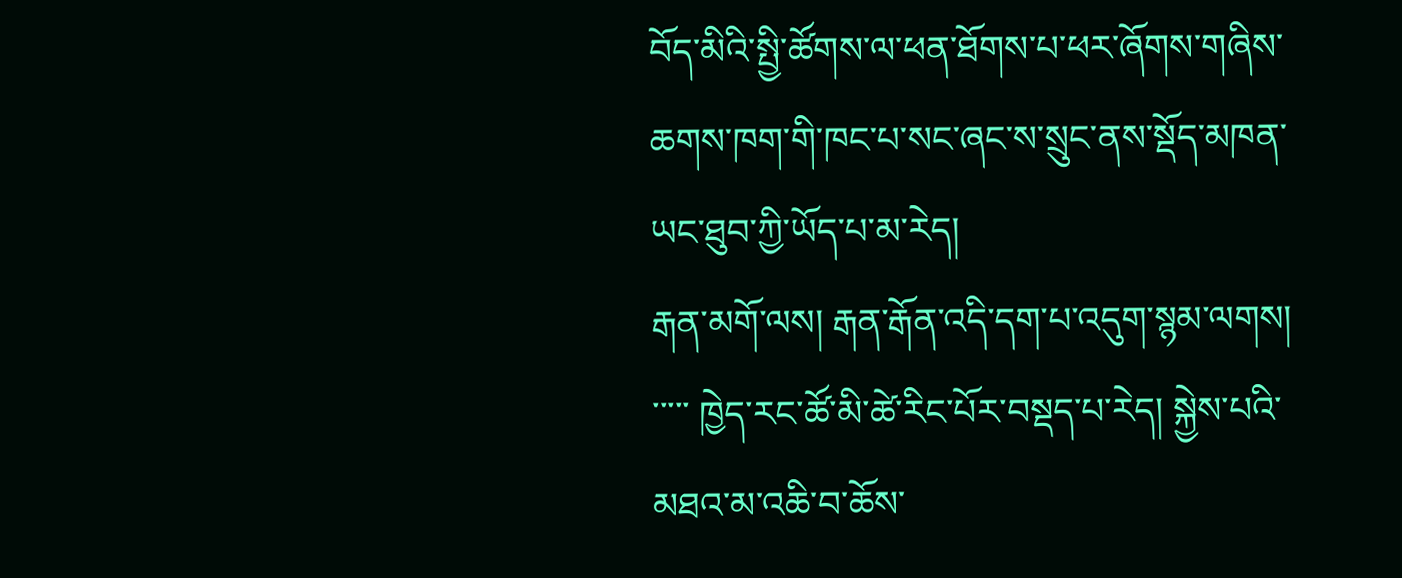བོད་མིའི་སྤྱི་ཚོགས་ལ་ཕན་ཐོགས་པ་ཕར་ཞོགས་གཞིས་ཆགས་ཁག་གི་ཁང་པ་སང་ཞང་ས་སྲུང་ནས་སྡོད་མཁན་ཡང་ཐུབ་ཀྱི་ཡོད་པ་མ་རེད།
རྒན་མགོ་ལས། རྒན་རྒོན་འདི་དག་པ་འདུག་སྙམ་ལགས།
་་་་་ ཁྱེད་རང་ཚོ་མི་ཚེ་རིང་པོར་བསྡད་པ་རེད། སྐྱེས་པའི་མཐའ་མ་འཆི་བ་ཆོས་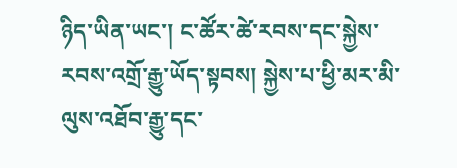ཉིད་ཡིན་ཡང་། ང་ཚོར་ཚེ་རབས་དང་སྐྱེས་རབས་འགྲོ་རྒྱུ་ཡོད་སྟབས། སྐྱེས་པ་ཕྱི་མར་མི་ལུས་འཐོབ་རྒྱུ་དང་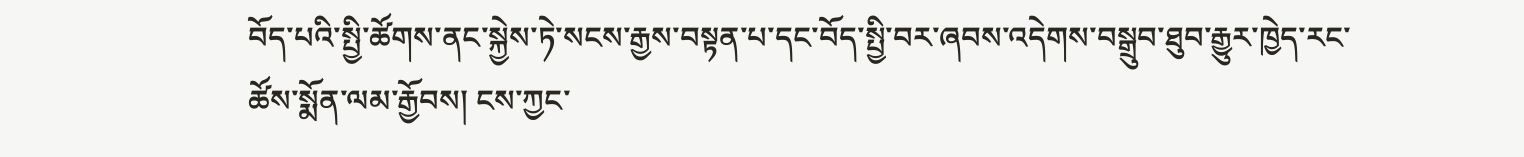བོད་པའི་སྤྱི་ཚོགས་ནང་སྐྱེས་ཏེ་སངས་རྒྱས་བསྟན་པ་དང་བོད་སྤྱི་བར་ཞབས་འདེགས་བསྒྲུབ་ཐུབ་རྒྱུར་ཁྱེད་རང་ཚོས་སྨོན་ལམ་རྒྱོབས། ངས་ཀྱང་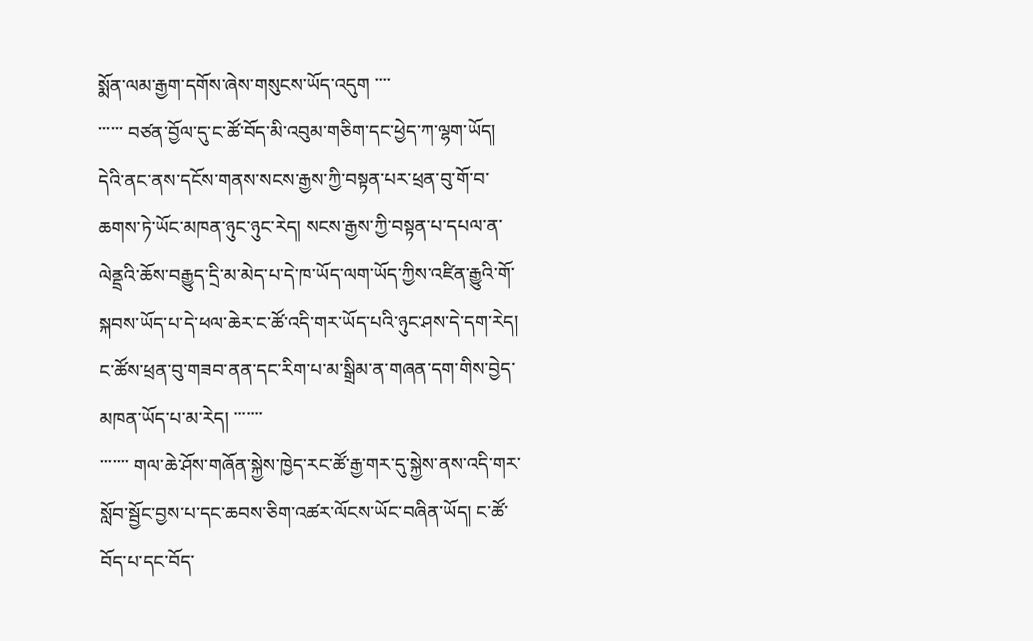སྨོན་ལམ་རྒྱག་དགོས་ཞེས་གསུངས་ཡོད་འདུག ་་་་
་་་་་་ བཙན་བྱོལ་དུ་ང་ཚོ་བོད་མི་འབུམ་གཅིག་དང་ཕྱེད་ཀ་ལྷག་ཡོད། དེའི་ནང་ནས་དངོས་གནས་སངས་རྒྱས་ཀྱི་བསྟན་པར་ཕྲན་བུ་གོ་བ་ཆགས་ཏེ་ཡོང་མཁན་ཉུང་ཉུང་རེད། སངས་རྒྱས་ཀྱི་བསྟན་པ་དཔལ་ན་ལེནྡྲའི་ཆོས་བརྒྱུད་དྲི་མ་མེད་པ་དེ་ཁ་ཡོད་ལག་ཡོད་ཀྱིས་འཛིན་རྒྱུའི་གོ་སྐབས་ཡོད་པ་དེ་ཕལ་ཆེར་ང་ཚོ་འདི་གར་ཡོད་པའི་ཉུང་ཤས་དེ་དག་རེད། ང་ཚོས་ཕྲན་བུ་གཟབ་ནན་དང་རིག་པ་མ་སྒྲིམ་ན་གཞན་དག་གིས་བྱེད་མཁན་ཡོད་པ་མ་རེད། ་་་་་་་
་་་་་་་ གལ་ཆེ་ཤོས་གཞོན་སྐྱེས་ཁྱེད་རང་ཚོ་རྒྱ་གར་དུ་སྐྱེས་ནས་འདི་གར་སློབ་སྦྱོང་བྱས་པ་དང་ཆབས་ཅིག་འཚར་ལོངས་ཡོང་བཞིན་ཡོད། ང་ཚོ་བོད་པ་དང་བོད་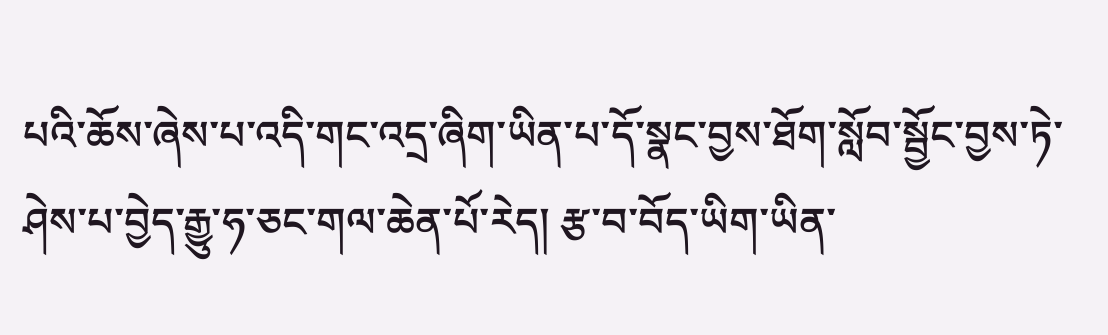པའི་ཆོས་ཞེས་པ་འདི་གང་འདྲ་ཞིག་ཡིན་པ་དོ་སྣང་བྱས་ཐོག་སློབ་སྦྱོང་བྱས་ཏེ་ཤེས་པ་བྱེད་རྒྱུ་ཧ་ཅང་གལ་ཆེན་པོ་རེད། རྩ་བ་བོད་ཡིག་ཡིན་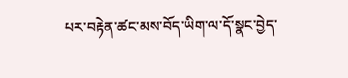པར་བརྟེན་ཚང་མས་བོད་ཡིག་ལ་དོ་སྣང་བྱེད་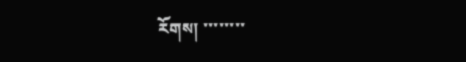རོགས། ་་་་་་་་